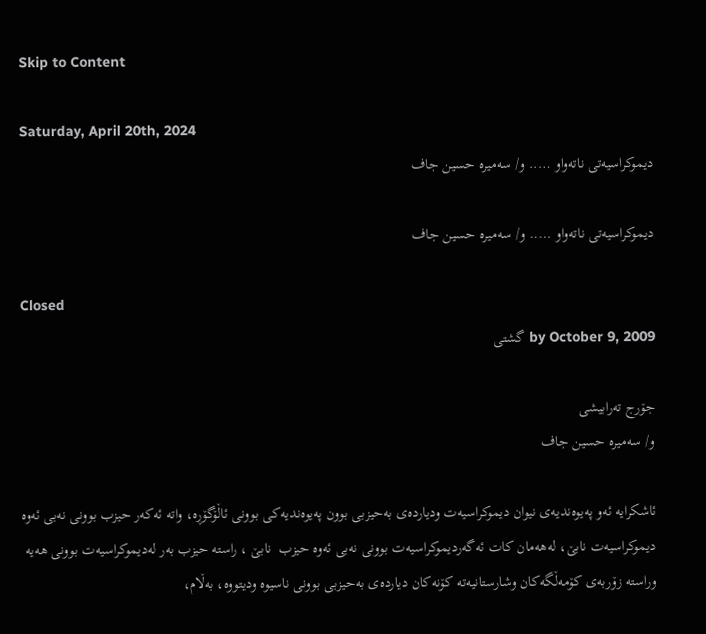Skip to Content

Saturday, April 20th, 2024
دیموكراسیه‌تی ناته‌واو ….. و/ سه‌میره‌ حسین جاف

دیموكراسیه‌تی ناته‌واو ….. و/ سه‌میره‌ حسین جاف

Closed
by October 9, 2009 گشتی

جۆرج ته‌رابیشی
و/ سه‌میره‌ حسین جاف

ئاشكرایه‌ ئه‌و په‌یوه‌ندیه‌ی نیوان دیموكراسیه‌ت ودیارده‌ی به‌حیزبی بوون په‌یوه‌ندیه‌كی بوونی ئاڵۆگۆڕه‌، واته‌ ئه‌كه‌ر حیزب بوونی نه‌بی ئه‌وه‌ دیموكراسیه‌ت نابێ‌، له‌هه‌مان كات ئه‌گه‌ردیموكراسیه‌ت بوونی نه‌بی ئه‌وه‌ حیزب  نابێ‌ ، راسته‌ حیزب به‌ر له‌دیموكراسیه‌ت بوونی هه‌یه‌ وراسته‌ زۆربه‌ی كۆمه‌ڵگه‌كان وشارستانیه‌ته‌ كۆنه‌كان دیارده‌ی به‌حیزبی بوونی ناسیوه‌ ودیتووه‌، به‌ڵام،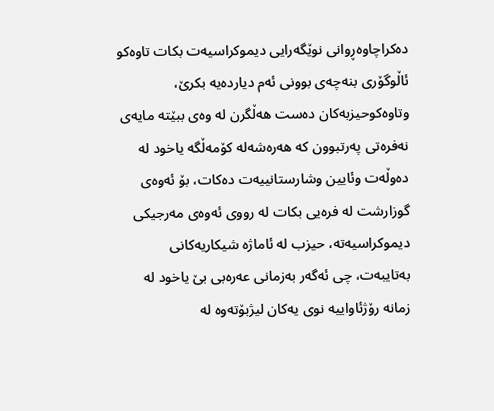ده‌كراچاوه‌ڕوانی نوێگه‌رایی دیموكراسیه‌ت بكات تاوه‌كو ئاڵوگۆری بنه‌چه‌ی بوونی ئه‌م دیارده‌یه‌ بكرێ‌، وتاوه‌كوحیزبه‌كان ده‌ست هه‌ڵگرن له‌ وه‌ی ببێته‌ مایه‌ی نه‌فره‌تی په‌رتبوون كه‌ هه‌ره‌شه‌له‌ كۆمه‌ڵگه‌ یاخود له‌ ده‌وڵه‌ت وئایین وشارستانییه‌ت ده‌كات، بۆ ئه‌وه‌ی  گوزارشت له‌ فره‌یی بكات له‌ رووی ئه‌وه‌ی مه‌رجیكی دیموكراسیه‌ته‌، حیزب له‌ ئاماژه‌ شیكاریه‌كانی به‌تایبه‌ت، چی ئه‌گه‌ر به‌زمانی عه‌ره‌بی بێ‌ یاخود له‌ زمانه‌ رۆژئاواییه‌ نوی یه‌كان لیژبۆته‌وه‌ له‌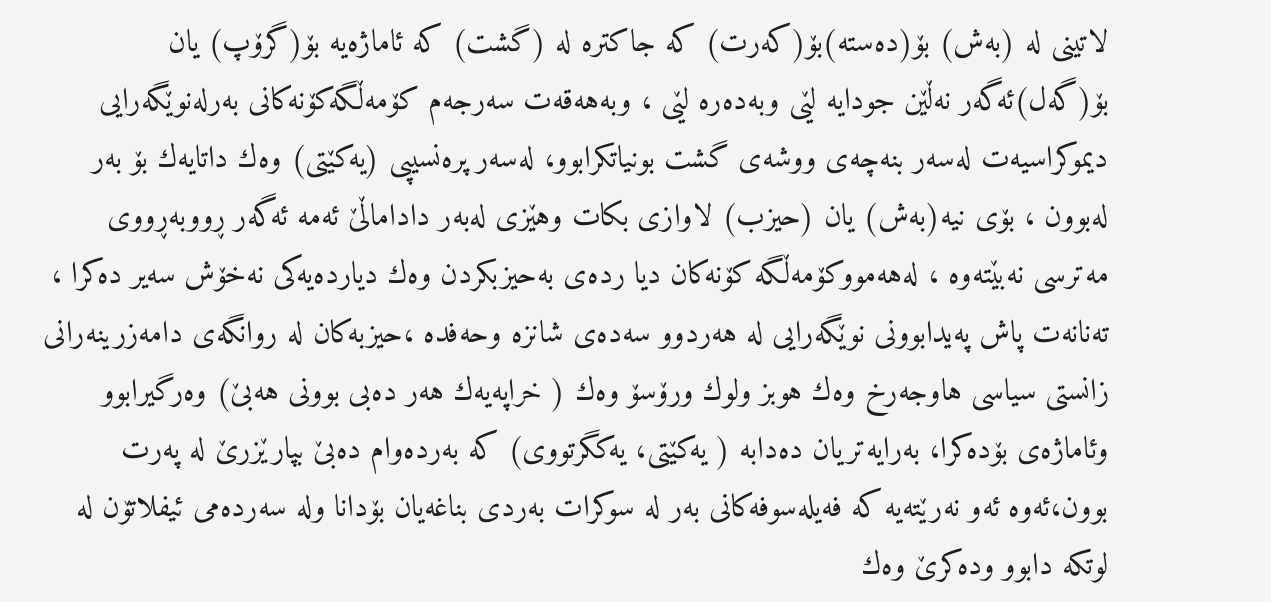لاتینی له‌ (به‌ش) بۆ(ده‌سته‌)بۆ(كه‌رت) كه‌ جاكتره‌ له‌ (گشت) كه‌ ئاماژه‌یه‌ بۆ(گرۆپ) یان بۆ(گه‌ل)ئه‌گه‌ر نه‌ڵێن جودایه‌ لێی وبه‌ده‌ره‌ لێی ، وبه‌هه‌قه‌ت سه‌رجه‌م كۆمه‌ڵگه‌كۆنه‌كانی به‌رله‌نوێگه‌رایی دیموكراسیه‌ت له‌سه‌ر بنه‌چه‌ی ووشه‌ی گشت بونیاتكرابوو، له‌سه‌ر پره‌نسیپی (یه‌كێتی) وه‌ك داتایه‌ك بۆ به‌ر له‌بوون ، بۆی نیه‌(به‌ش) یان (حیزب) لاوازی بكات وهێزی له‌به‌ر داداماڵێ‌ ئه‌مه‌ ئه‌گه‌ر ڕووبه‌ڕووی مه‌ترسی نه‌بێته‌وه‌ ، له‌هه‌مووكۆمه‌ڵگه‌ كۆنه‌كان دیا رده‌ی به‌حیزبكردن وه‌ك دیارده‌یه‌كی نه‌خۆش سه‌یر ده‌كرا ، ته‌نانه‌ت پاش په‌یدابوونی نوێگه‌رایی له‌ هه‌ردوو سه‌ده‌ی شانزه‌ وحه‌فده‌ ،حیزبه‌كان له‌ روانگه‌ی دامه‌زرینه‌رانی زانستی سیاسی هاوجه‌رخ وه‌ك هوبز ولوك ورۆسۆ وه‌ك ( خراپه‌یه‌ك هه‌ر ده‌بی بوونی هه‌بێ‌) وه‌رگیرابوو وئاماژه‌ی بۆده‌كرا، به‌رایه‌تریان ده‌دابه‌ ( یه‌كێتی، یه‌كگرتووی) كه‌ به‌رده‌وام ده‌بێ‌ بپارێزرێ‌ له‌ په‌رت بوون،ئه‌وه‌ ئه‌و نه‌رێته‌یه‌ كه‌ فه‌یله‌سوفه‌كانی به‌ر له‌ سوكرات به‌ردی بناغه‌یان بۆدانا وله‌ سه‌رده‌می ئیفلاتۆن له‌ لوتكه‌ دابوو وده‌كرێ‌ وه‌ك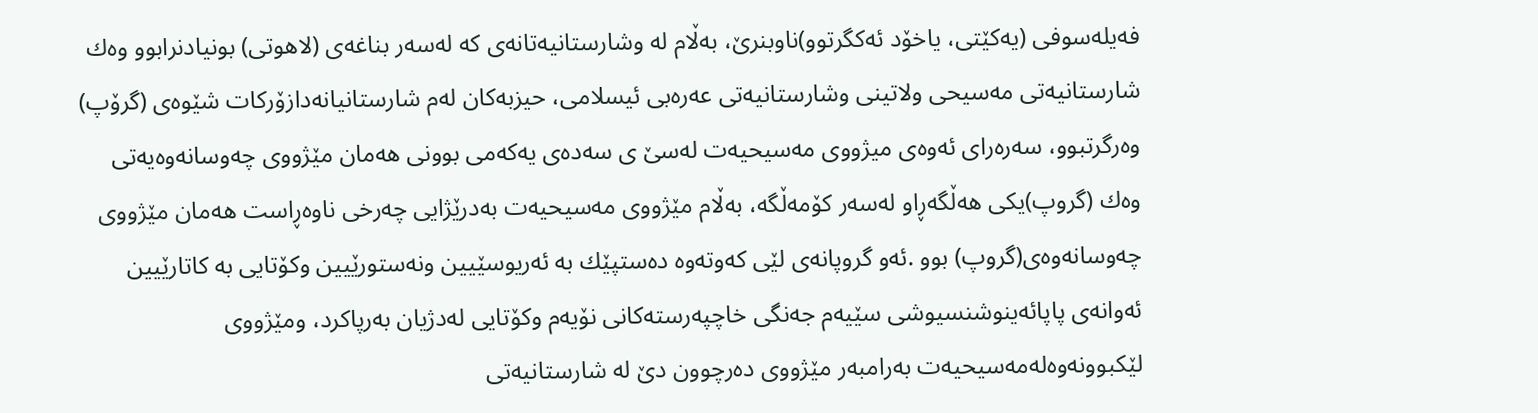فه‌یله‌سوفی (یه‌كێتی، یاخۆد ئه‌كگرتوو)ناوبنرێ‌، به‌ڵام له‌ وشارستانیه‌تانه‌ی كه‌ له‌سه‌ر بناغه‌ی (لاهوتی) بونیادنرابوو وه‌ك شارستانیه‌تی مه‌سیحی ولاتینی وشارستانیه‌تی عه‌ره‌بی ئیسلامی، حیزبه‌كان له‌م شارستانیانه‌دازۆركات شێوه‌ی (گرۆپ) وه‌رگرتبوو، سه‌ره‌رای ئه‌وه‌ی میژووی مه‌سیحیه‌ت له‌سێ‌ ی سه‌ده‌ی یه‌كه‌می بوونی هه‌مان مێژووی چه‌وسانه‌وه‌یه‌تی وه‌ك (گروپ)یكی هه‌ڵگه‌ڕاو له‌سه‌ر كۆمه‌ڵگه‌، به‌ڵام مێژووی مه‌سیحیه‌ت به‌درێژایی چه‌رخی ناوه‌ڕاست هه‌مان مێژووی چه‌وسانه‌وه‌ی(گروپ) بوو .ئه‌و گروپانه‌ی لێی كه‌وته‌وه‌ ده‌ستپێك به‌ ئه‌ریوسێیین ونه‌ستورێیین وكۆتایی به‌ كاتارێیین ئه‌وانه‌ی پاپائه‌ینوشنسیوشی سێیه‌م جه‌نگی خاچپه‌رسته‌كانی نۆیه‌م وكۆتایی له‌دژیان به‌رپاكرد، ومێژووی لێكبوونه‌وه‌له‌مه‌سیحیه‌ت به‌رامبه‌ر مێژووی ده‌رچوون دێ‌ له‌ شارستانیه‌تی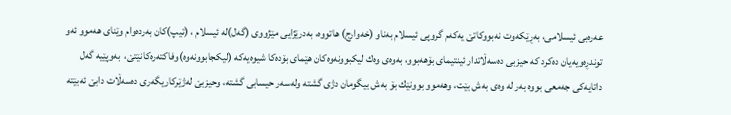عه‌ره‌بی ئیسلامی، به‌ڕێكه‌وت نه‌بووكاتێ‌ یه‌كه‌م گروپی ئیسلام به‌ناو (خه‌وارج) هاتووه‌، به‌درێژایی مێژووی (گه‌ل)له‌ ئیسلام ، (تیپ)كان به‌رده‌وام وێنای هه‌موو ئه‌و توندڕه‌ویه‌یان ده‌كرد كه‌ حیزبی ده‌سه‌ڵاتدار ئینتیمای بۆهه‌بوو، به‌وه‌ی وه‌ك لیكبوونه‌وه‌كان هێمای بۆده‌كا شیوه‌یه‌كه‌ (لیكجابوونه‌وه‌)وفاكته‌ره‌كانێتێ‌،  به‌وپێیه‌ گه‌ل داتایه‌كی جه‌معی بووه‌ به‌ر له‌ وه‌ی به‌ش بێت، وهه‌موو بوونێك بۆ به‌ش بیگومان دژی گشته‌ وله‌سه‌ر حیسابی گشته‌، وحیزبێ‌ له‌ژێركاریگه‌ری ده‌سه‌ڵات دابێ‌ ئه‌بێته‌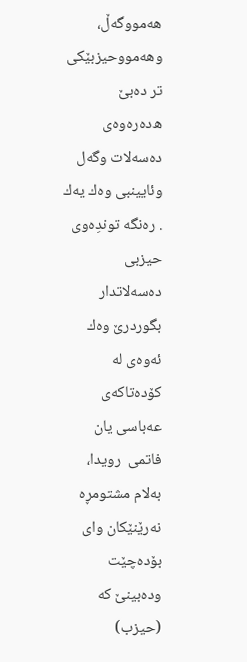هه‌مووگه‌ڵ، وهه‌مووحیزبێكی تر ده‌بێ‌ ه‌ده‌ره‌وه‌ی ده‌سه‌لات وگه‌ل وئایینبی وه‌ك یه‌ك . ره‌نگه‌ توندِه‌وی  حیزبی ده‌سه‌لاتدار بگوردرێ‌ وه‌ك ئه‌وه‌ی له‌ كۆده‌تاكه‌ی عه‌باسی یان فاتمی  رویدا، به‌لام مشتومڕه‌ نه‌رێنێكان وای بۆده‌چێت وده‌بینێ‌ كه‌ (حیزب)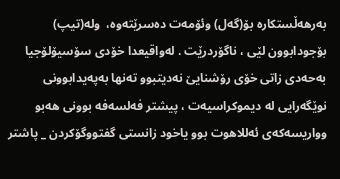به‌رهه‌ڵستكاره‌ بۆ(گه‌ل) وئۆمه‌ت ده‌سرێته‌وه‌،  وله‌(تیپ) بۆجودابوون لێی ، ناگۆردرێت . له‌واقیعدا خۆدی سۆسیۆلۆجیا به‌حه‌دی زاتی خۆی رۆشنایێ‌ نه‌دیتبوو ته‌نها به‌په‌یدابوونی نوێگه‌رایی له‌ دیموكراسیه‌ت ، پیشتر فه‌لسه‌فه‌ بوونی هه‌بو وواریسه‌كه‌ی ئه‌للاهوت بوو یاخود زانستی گفتووگۆكردن _ پاشتر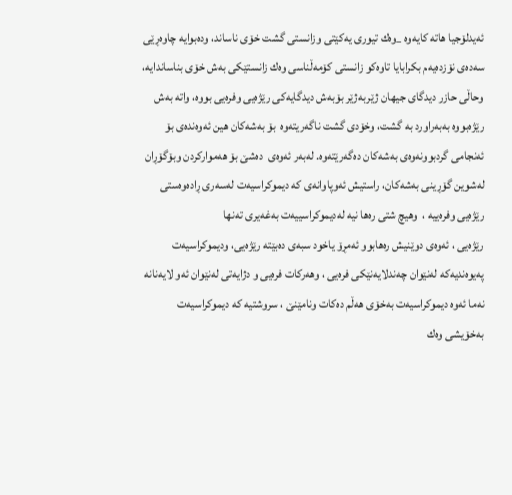ئه‌یدلۆجیا هاته‌ كایه‌وه‌ _وه‌ك تیوری یه‌كێتی وزانستی گشت خۆی ناساند، وده‌بوایه‌ چاوه‌ڕێی سه‌ده‌ی نۆزده‌یه‌م بكرابایا تاوه‌كو زانستی كۆمه‌ڵناسی وه‌ك زانستێكی به‌ش خۆی بناساندایه‌، وحاڵی حازر دیدگای جیهان ژێربه‌ژێر بۆبه‌ش دیدگایه‌كی رێژه‌یی وفره‌یی بووه‌، واته‌ به‌ش رێژه‌بووه‌ به‌به‌راورد به‌ گشت، وخۆدی گشت ناگه‌ریته‌وه‌  بۆ به‌شه‌كان هین ئه‌وه‌نده‌ی بۆ ئه‌نجامی گردبوونه‌وه‌ی به‌شه‌كان ده‌گه‌رێته‌وه‌. له‌به‌ر ئه‌وه‌ی  ده‌شێ‌ بۆ هه‌مواركردن وبۆگۆڕان له‌شوین گۆڕینی به‌شه‌كان، راستیش ئه‌وپاوانه‌ی كه‌ دیموكراسیه‌ت له‌سه‌ری ڕاده‌وه‌ستی رێژه‌یی وفره‌ییه‌ ،  وهیچ شتی ره‌ها نیه‌ له‌دیموكراسییه‌ت به‌غه‌یری ته‌نها
رێژه‌یی ، ئه‌وه‌ی دوێنیش ره‌هابوو ئه‌مڕۆ یاخود سبه‌ی ده‌بێته‌ رێژه‌یی، ودیموكراسیه‌ت په‌یوه‌ندیه‌كه‌ له‌نێوان چه‌ندلایه‌نێكی فره‌یی ، وهه‌ركات فره‌یی و دژایه‌تی له‌نێوان ئه‌و لایه‌نانه‌ نه‌ما ئه‌وه‌ دیموكراسیه‌ت به‌خۆی هه‌ڵم ده‌كات ونامێنێ‌ ، سروشتیه‌ كه‌ دیموكراسیه‌ت به‌خۆیشی وه‌ك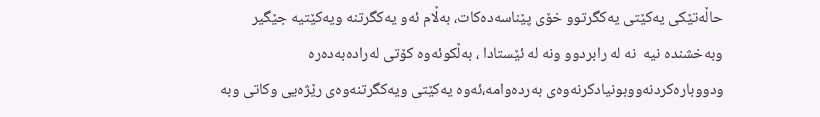حاڵه‌تێكی یه‌كێتی یه‌كگرتوو خۆی پێناسه‌ده‌كات، به‌ڵام ئه‌و یه‌كگرتنه‌ ویه‌كێتیه‌ جێگیر وبه‌خشنده‌ نیه‌  نه‌ له‌ رابردوو ونه‌ له‌ ئێستادا ، به‌ڵكوئه‌وه‌ كۆتی له‌راده‌به‌ده‌ره‌ ودووباره‌كردنه‌ووبونیادكرنه‌وه‌ی به‌رده‌وامه‌،ئه‌وه‌ یه‌كێتی ویه‌كگرتنه‌وه‌ی رێژه‌یی وكاتی وبه‌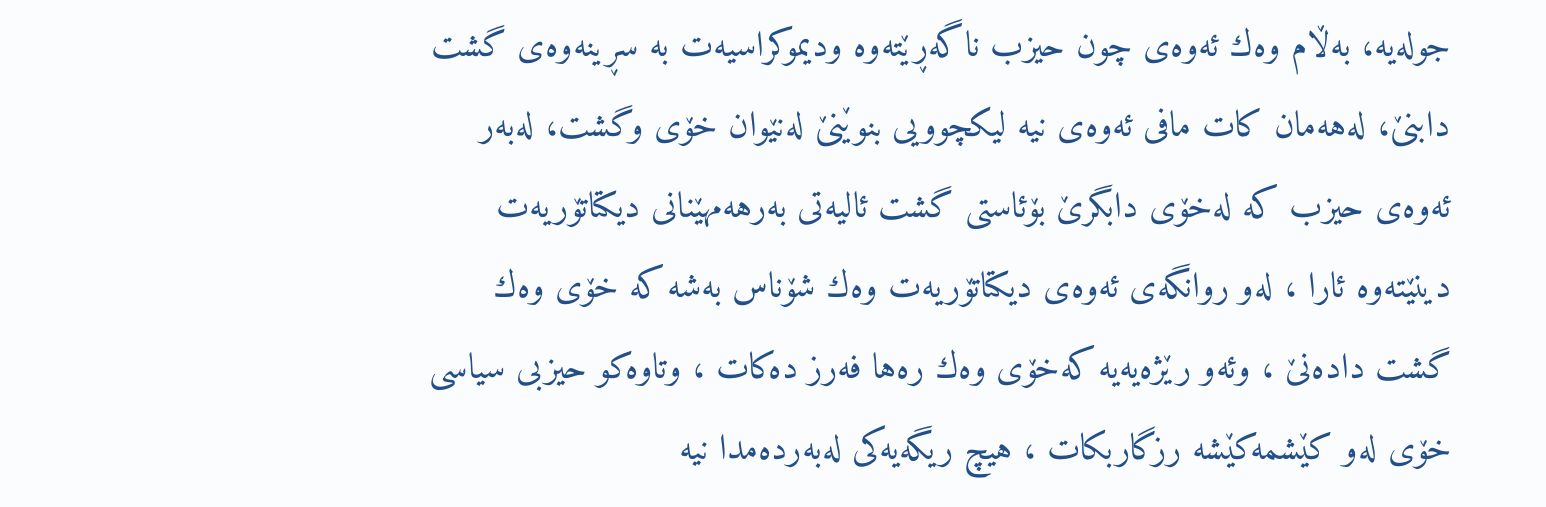جوله‌یه‌، به‌ڵام وه‌ك ئه‌وه‌ی چون حیزب ناگه‌ڕێته‌وه‌ ودیموكراسیه‌ت به‌ سڕینه‌وه‌ی گشت دابنێ‌، له‌هه‌مان كات مافی ئه‌وه‌ی نیه‌ لیكچوویی بنوێنێ‌ له‌نێوان خۆی وگشت، له‌به‌ر ئه‌وه‌ی حیزب كه‌ له‌خۆی دابگرێ‌ بۆئاستی گشت ئالیه‌تی به‌رهه‌مهێنانی دیكتاتۆریه‌ت دینێته‌وه‌ ئارا ، له‌و روانگه‌ی ئه‌وه‌ی دیكتاتۆریه‌ت وه‌ك شۆناس به‌شه‌ كه‌ خۆی وه‌ك گشت داده‌نێ‌ ، وئه‌و رێژه‌یه‌یه‌ كه‌خۆی وه‌ك ره‌ها فه‌رز ده‌كات ، وتاوه‌كو حیزبی سیاسی خۆی له‌و كێشمه‌كێشه‌ رزگاربكات ، هیچ ریگه‌یه‌كی له‌به‌رده‌مدا نیه‌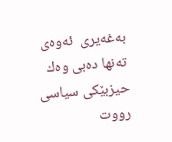به‌غه‌یری  ئه‌وه‌ی ته‌نها ده‌بی وه‌ك حیزبێكی سیاسی رووت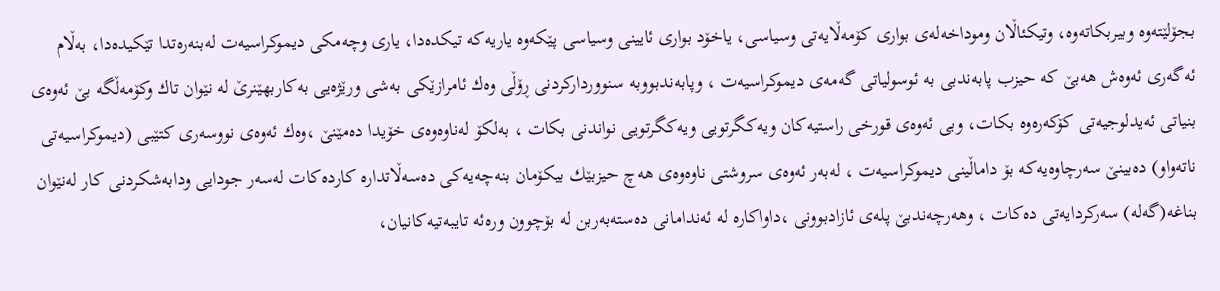بجۆلێته‌وه‌ وبیربكاته‌وه‌، وتیكئاڵان وموداخه‌له‌ی بواری كۆمه‌ڵایه‌تی وسیاسی، یاخۆد بواری ئایینی وسیاسی پێكه‌وه‌ یاریه‌كه‌ تیكده‌دا، یاری وچه‌مكی دیموكراسیه‌ت له‌بنه‌ره‌تدا تێكیده‌دا، به‌ڵام ئه‌گه‌ری ئه‌وه‌ش هه‌بێ‌ كه‌ حیزب پابه‌ندبی به‌ ئوسولیاتی گه‌مه‌ی دیموكراسیه‌ت ، وپابه‌ندبووبه‌ سنوورداركردنی ڕۆڵی وه‌ك ئامرازێكی به‌شی ورێژه‌یی به‌كاربهێنرێ‌ له‌ نێوان تاك وكۆمه‌ڵگه‌ بێ‌ ئه‌وه‌ی بنیاتی ئه‌یدلوجیه‌تی كۆكه‌ره‌وه‌ بكات، وبی ئه‌وه‌ی قورخی راستیه‌كان ویه‌كگرتویی ویه‌كگرتویی نواندنی بكات ، به‌لكۆ له‌ناوه‌وه‌ی خۆیدا ده‌مێنێ‌ ،وه‌ك ئه‌وه‌ی نووسه‌ری كتێبی (دیموكراسیه‌تی ناته‌واو) ده‌بینێ‌ سه‌رچاوه‌یه‌كه‌ بۆ داماڵینی دیموكراسیه‌ت ، له‌به‌ر ئه‌وه‌ی سروشتی ناوه‌وه‌ی هه‌چ حیزبێك بیكۆمان بنه‌چه‌یه‌كی ده‌سه‌ڵاتداره‌ كارده‌كات له‌سه‌ر جودایی ودابه‌شكردنی كار له‌نێوان بناغه‌(گه‌له‌) سه‌ركردایه‌تی ده‌كات ، وهه‌رچه‌ندبێ‌ پله‌ی ئازادبوونی ،داواكاره‌ له‌ ئه‌ندامانی ده‌سته‌به‌ربن له‌ بۆچوون وره‌ئه‌ تایبه‌تیه‌كانیان،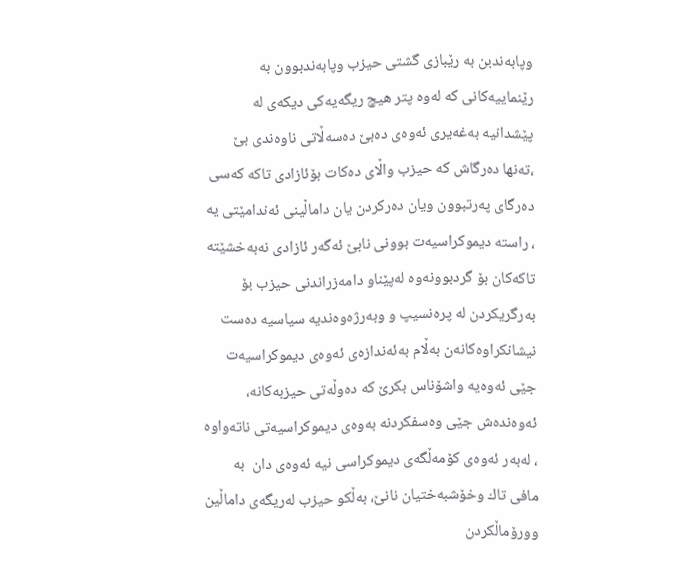وپابه‌ندبن به‌ رێبازی گشتی حیزب وپابه‌ندبوون به‌ رێنماییه‌كانی كه‌ له‌وه‌ پتر هیچ ریگه‌یه‌كی دیكه‌ی له‌ پێشدانیه‌ به‌غه‌یری ئه‌وه‌ی ده‌بێ‌ ده‌سه‌ڵاتی ناوه‌ندی بێ‌ ،ته‌نها ده‌رگاش كه‌ حیزب واڵای ده‌كات بۆئازادی تاكه‌ كه‌سی ده‌رگای په‌رتبوون ویان ده‌ركردن یان داماڵینی ئه‌ندامێتی یه‌ ، راسته‌ دیموكراسیه‌ت بوونی نابێ‌ ئه‌گه‌ر ئازادی نه‌به‌خشێته‌ تاكه‌كان بۆ گردبوونه‌وه‌ له‌پێناو دامه‌زراندنی حیزب بۆ به‌رگریكردن له‌ پره‌نسیپ و وبه‌رژه‌وه‌ندیه‌ سیاسیه‌ ده‌ست نیشانكراوه‌كانه‌ن به‌ڵام به‌ئه‌ندازه‌ی ئه‌وه‌ی دیموكراسیه‌ت جێی ئه‌وه‌یه‌ واشۆناس بكرێ‌ كه‌ ده‌وڵه‌تی حیزبه‌كانه‌، ئه‌وه‌نده‌ش جێی وه‌سفكردنه‌ به‌وه‌ی دیموكراسیه‌تی ناته‌واوه‌  ، له‌به‌ر ئه‌وه‌ی كۆمه‌ڵگه‌ی دیموكراسی نیه‌ ئه‌وه‌ی دان  به‌ مافی تاك وخۆشبه‌ختیان نانێ‌، به‌ڵكو حیزب له‌ریگه‌ی داماڵین وورۆماڵكردن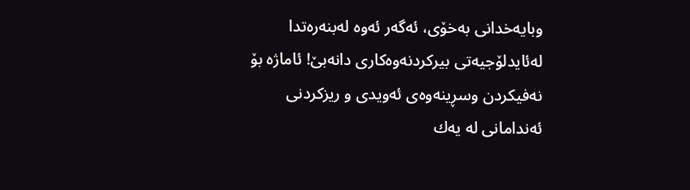وبایه‌خدانی به‌خۆی، ئه‌گه‌ر ئه‌وه‌ له‌بنه‌ره‌تدا له‌ئایدلۆجیه‌تی بیركردنه‌وه‌كاری دانه‌بێ‌! ئاماژه‌ بۆ نه‌فیكردن وسڕینه‌وه‌ی ئه‌ویدی و ریزكردنی ئه‌ندامانی له‌ یه‌ك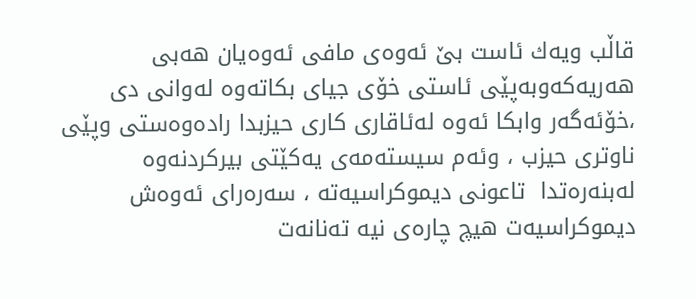قاڵب ویه‌ك ئاست بێ‌ ئه‌وه‌ی مافی ئه‌وه‌یان هه‌بی هه‌ریه‌كه‌وبه‌پێی ئاستی خۆی جیای بكاته‌وه‌ له‌وانی دی ،خۆئه‌گه‌ر وابكا ئه‌وه‌ له‌ئاقاری كاری حیزبدا راده‌وه‌ستی وپێی ناوتری حیزب ، وئه‌م سیسته‌مه‌ی یه‌كێتی بیركردنه‌وه‌  له‌بنه‌ره‌تدا  تاعونی دیموكراسیه‌ته‌ ، سه‌ره‌رای ئه‌وه‌ش دیموكراسیه‌ت هیچ چاره‌ی نیه‌ ته‌نانه‌ت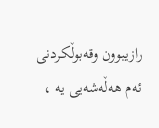رازیبوون وقه‌بوڵكردنی ئه‌م هه‌ڵه‌شه‌یی یه‌ ،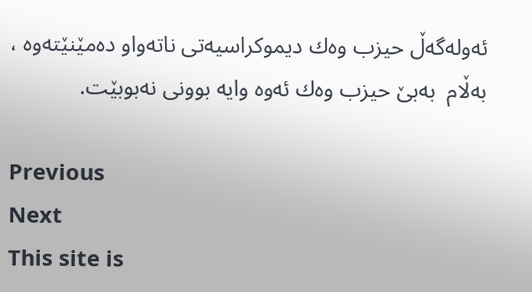ئه‌وله‌گه‌ڵ حیزب وه‌ك دیموكراسیه‌تی ناته‌واو ده‌مێنێته‌وه‌ ، به‌ڵام  به‌بێ‌ حیزب وه‌ك ئه‌وه‌ وایه‌ بوونی نه‌بوبێت.

Previous
Next
This site is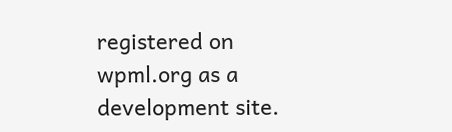registered on wpml.org as a development site.